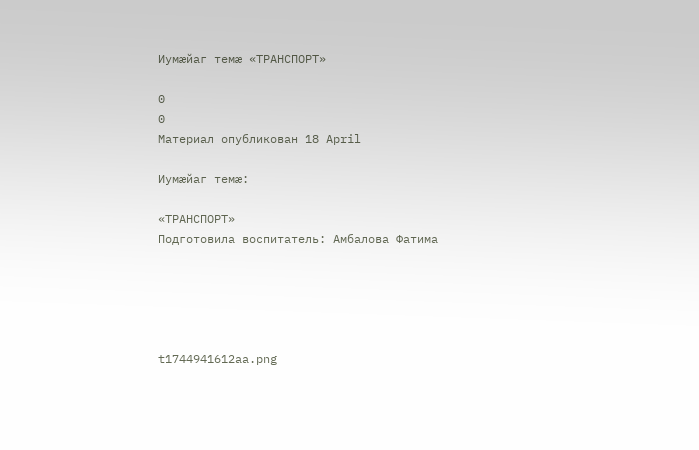Иумæйаг темæ «ТРАНСПОРТ»

0
0
Материал опубликован 18 April

Иумæйаг темæ:

«ТРАНСПОРТ»
Подготовила воспитатель: Амбалова Фатима





t1744941612aa.png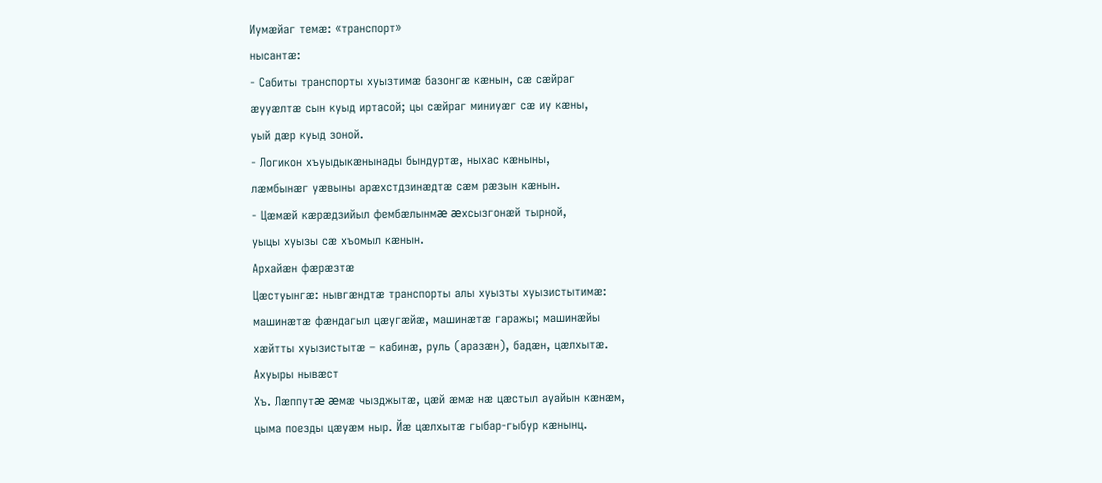Иумæйаг темæ: «транспорт»
нысантæ:
- Сабиты транспорты хуызтимæ базонгæ кæнын, сæ сæйраг
æууæлтæ сын куыд иртасой; цы сæйраг миниуæг сæ иу кæны,
уый дæр куыд зоной.
- Логикон хъуыдыкæнынады бындуртæ, ныхас кæныны,
лæмбынæг уæвыны арæхстдзинæдтæ сæм рæзын кæнын.
- Цæмæй кæрæдзийыл фембæлынмæ æхсызгонæй тырной,
уыцы хуызы сæ хъомыл кæнын.
Архайæн фæрæзтæ
Цæстуынгæ: нывгæндтæ транспорты алы хуызты хуызистытимæ:
машинæтæ фæндагыл цæугæйæ, машинæтæ гаражы; машинæйы
хæйтты хуызистытæ – кабинæ, руль (аразæн), бадæн, цæлхытæ.
Ахуыры нывæст
Хъ. Лæппутæ æмæ чызджытæ, цæй æмæ нæ цæстыл ауайын кæнæм,
цыма поезды цæуæм ныр. Йæ цæлхытæ гыбар-гыбур кæнынц.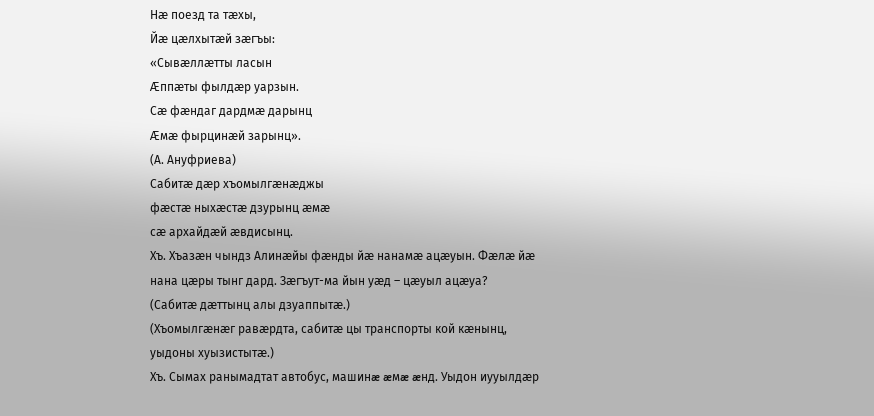Нæ поезд та тæхы,
Йæ цæлхытæй зæгъы:
«Сывæллæтты ласын
Æппæты фылдæр уарзын.
Сæ фæндаг дардмæ дарынц
Æмæ фырцинæй зарынц».
(А. Ануфриева)
Сабитæ дæр хъомылгæнæджы
фæстæ ныхæстæ дзурынц æмæ
сæ архайдæй æвдисынц.
Хъ. Хъазæн чындз Алинæйы фæнды йæ нанамæ ацæуын. Фæлæ йæ нана цæры тынг дард. Зæгъут-ма йын уæд – цæуыл ацæуа?
(Сабитæ дæттынц алы дзуаппытæ.)
(Хъомылгæнæг равæрдта, сабитæ цы транспорты кой кæнынц, уыдоны хуызистытæ.)
Хъ. Сымах ранымадтат автобус, машинæ æмæ æнд. Уыдон иууылдæр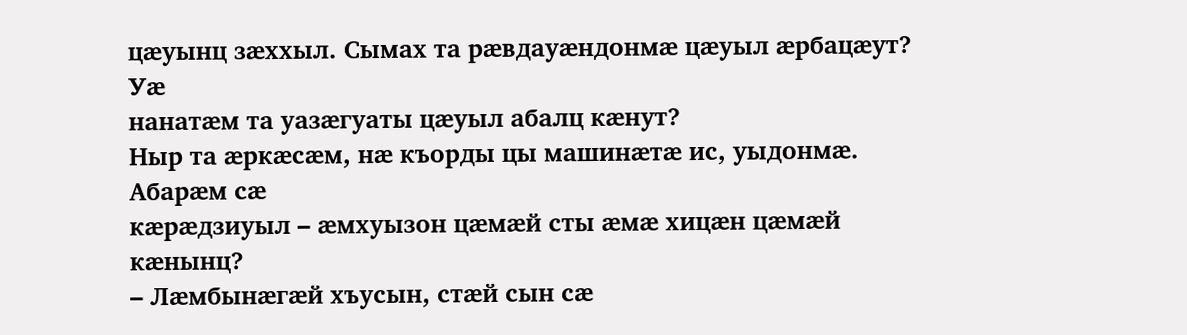цæуынц зæххыл. Сымах та рæвдауæндонмæ цæуыл æрбацæут? Уæ
нанатæм та уазæгуаты цæуыл абалц кæнут?
Ныр та æркæсæм, нæ къорды цы машинæтæ ис, уыдонмæ. Абарæм сæ
кæрæдзиуыл – æмхуызон цæмæй сты æмæ хицæн цæмæй кæнынц?
– Лæмбынæгæй хъусын, стæй сын сæ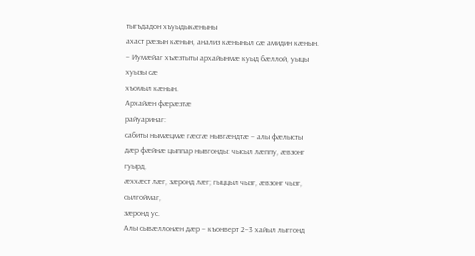тыгъдадон хъуыдыкæныны
ахаст рæзын кæнын, анализ кæныныл сæ амидин кæнын.
– Иумæйаг хъæзтыты архайынмæ куыд бæллой, уыцы хуызы сæ
хъомыл кæнын.
Архайæн фæрæзтæ
райуаринаг:
сабиты нымæцмæ гæсгæ нывгæндтæ – алы фæлысты
дæр фæйнæ цыппар нывгонды: чысыл лæппу, æвзонг гуырд,
æххæст лæг, зæронд лæг; гыццыл чызг, æвзонг чызг, сылгоймаг,
зæронд ус.
Алы сывæллонæн дæр – къонверт 2–3 хайыл лыггонд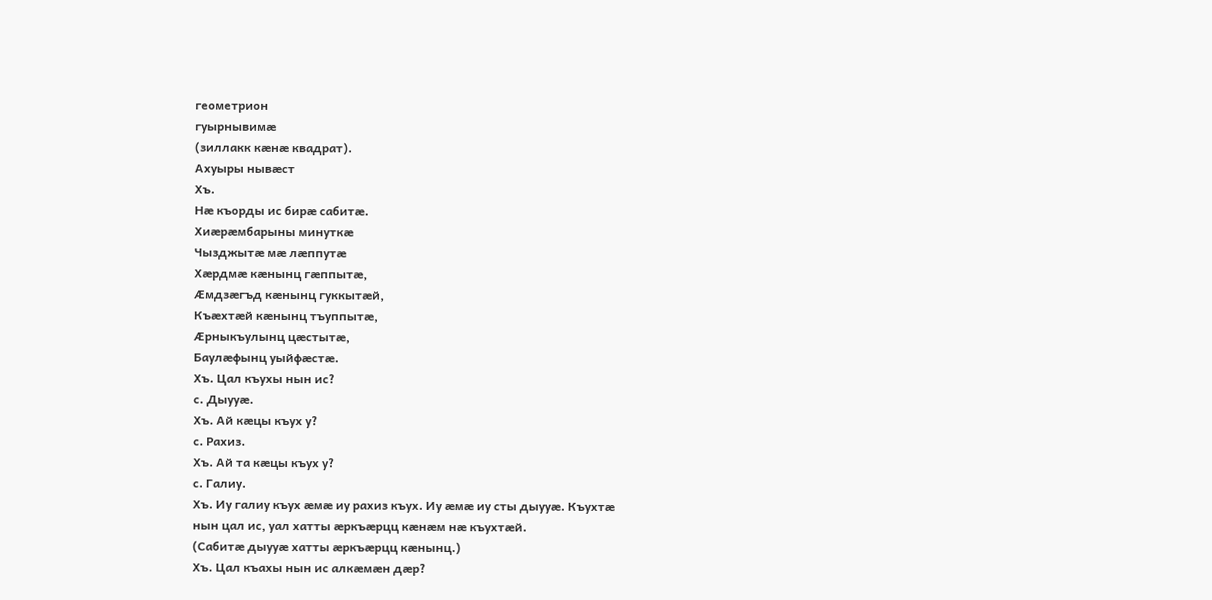геометрион
гуырнывимæ
(зиллакк кæнæ квадрат).
Ахуыры нывæст
Хъ.
Нæ къорды ис бирæ сабитæ.
Хиæрæмбарыны минуткæ
Чызджытæ мæ лæппутæ
Хæрдмæ кæнынц гæппытæ,
Æмдзæгъд кæнынц гуккытæй,
Къæхтæй кæнынц тъуппытæ,
Æрныкъулынц цæстытæ,
Баулæфынц уыйфæстæ.
Хъ. Цал къухы нын ис?
с. Дыууæ.
Хъ. Ай кæцы къух у?
с. Рахиз.
Хъ. Ай та кæцы къух у?
с. Галиу.
Хъ. Иу галиу къух æмæ иу рахиз къух. Иу æмæ иу сты дыууæ. Къухтæ
нын цал ис, уал хатты æркъæрцц кæнæм нæ къухтæй.
(Сабитæ дыууæ хатты æркъæрцц кæнынц.)
Хъ. Цал къахы нын ис алкæмæн дæр?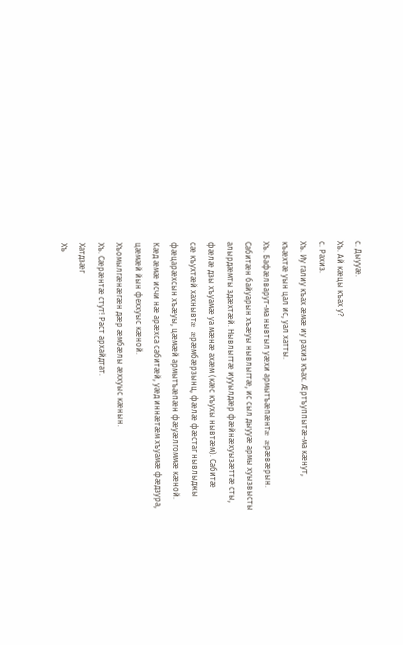с. Дыууæ.
Хъ. Ай кæцы къах у?
с. Рахиз.
Хъ. Иу галиу къах æмæ иу рахиз къах. Æртъуппытæ-ма кæнут,
къæхтæ уын цал ис, уал хатты.
Хъ. Бафæлварут-ма нывтыл уæхи армытъæпæнтæ æрæвæрын.
Сабитæн байуарын хъæуы нывлыгтæ, ис сыл дыууæ армы хуызвысты
алырдæмты здæхтæй. Нывлыгтæ иууылдæр фæйнæхуызæттæ сты,
фæлæ дзы хъуамæ уа мæнæ ахæм (кæс къухы нывтæм). Сабитæ
сæ къухтæй хахнывтæ æрæмбæрзынц, фæлæ фæстаг нывлыджы
фæцарæхсын хъæуы, цæмæй армытъæпæн фæуæлгоммæ кæной.
Кæд æмæ исчи нæ арæхса сабитæй, уæд иннæтæм хъуамæ фæдзура,
цæмæй йын феххуыс кæной.
Хъомылгæнæгæн дæр æмбæлы æххуыс кæнын.
Хъ. Сæрæнтæ стут! Раст архайдтат.
Хатдзæг
Хъ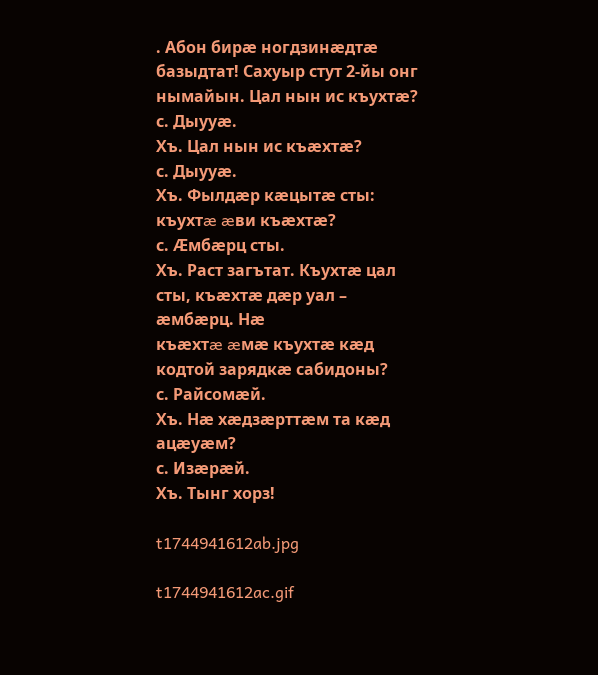. Абон бирæ ногдзинæдтæ базыдтат! Сахуыр стут 2-йы онг
нымайын. Цал нын ис къухтæ?
с. Дыууæ.
Хъ. Цал нын ис къæхтæ?
с. Дыууæ.
Хъ. Фылдæр кæцытæ сты: къухтæ æви къæхтæ?
с. Æмбæрц сты.
Хъ. Раст загътат. Къухтæ цал сты, къæхтæ дæр уал – æмбæрц. Нæ
къæхтæ æмæ къухтæ кæд кодтой зарядкæ сабидоны?
с. Райсомæй.
Хъ. Нæ хæдзæрттæм та кæд ацæуæм?
с. Изæрæй.
Хъ. Тынг хорз!

t1744941612ab.jpg

t1744941612ac.gif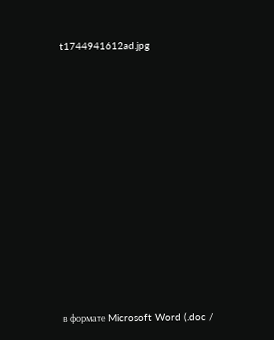t1744941612ad.jpg















в формате Microsoft Word (.doc /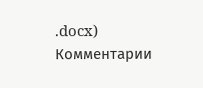.docx)
Комментарии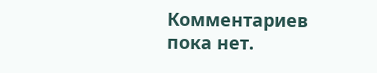Комментариев пока нет.